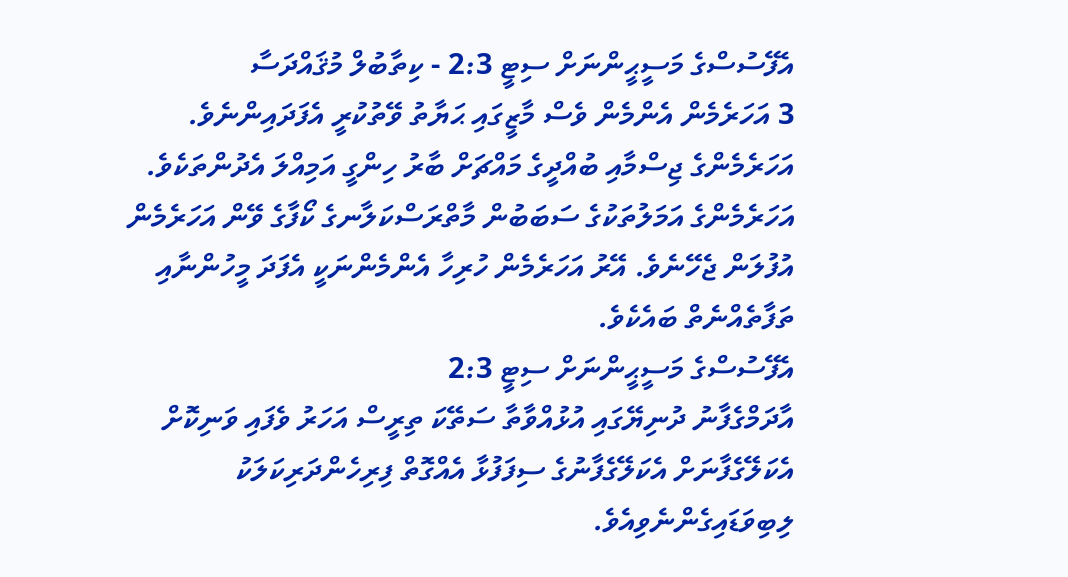އެފޭސުސްގެ މަސީޙީންނަށް ސިޓީ 2:3 - ކިތާބުލް މުޤައްދަސާ
3 އަހަރެމެން އެންމެން ވެސް މާޒީގައި ޙަޔާތު ވޭތުކުރީ އެފަދައިންނެވެ. އަހަރެމެންގެ ޖިސްމާއި ބުއްދީގެ މައްޗަށް ބާރު ހިންގީ އަމިއްލަ އެދުންތަކެވެ. އަހަރެމެންގެ އަމަލުތަކުގެ ސަބަބުން މާތްރަސްކަލާނގެ ކޯފާގެ ވޭން އަހަރެމެން އުފުލަން ޖެހޭނެވެ. އޭރު އަހަރެމެން ހުރިހާ އެންމެންނަކީ އެފަދަ މީހުންނާއި ތަފާތެއްނެތް ބައެކެވެ.
އެފޭސުސްގެ މަސީޙީންނަށް ސިޓީ 2:3
އާދަމްގެފާނު ދުނިޔޭގައި އުޅުއްވާތާ ސަތޭކަ ތިރީސް އަހަރު ވެފައި ވަނިކޮށް އެކަލޭގެފާނަށް އެކަލޭގެފާނުގެ ސިފަފުޅާ އެއްގޮތް ފިރިހެންދަރިކަލަކު ލިބިވަޑައިގެންނެވިއެވެ.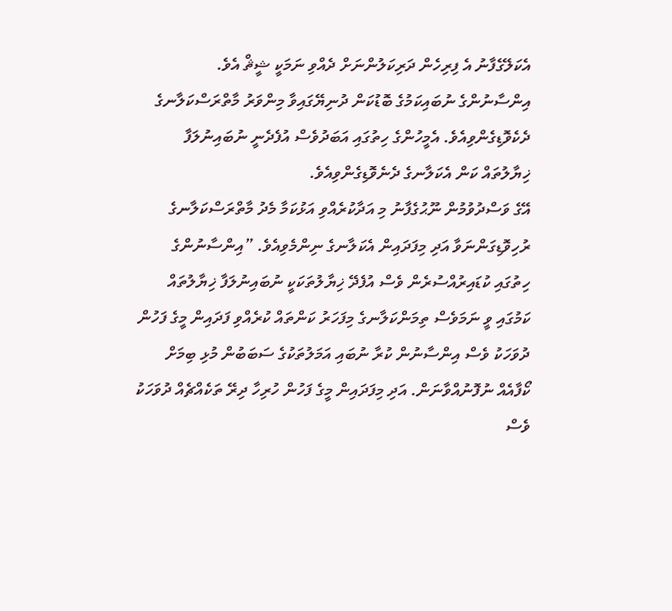އެކަލޭގެފާނު އެ ފިރިހެން ދަރިކަލުންނަށް ދެއްވި ނަމަކީ ޝީޘް އެވެ.
އިންސާނުންގެ ނުބައިކަމުގެ ބޮޑުކަން ދުނިޔޭގައިވާ މިންވަރު މާތްރަސްކަލާނގެ ދެކެވޮޑިގެންވިއެވެ. އެމީހުންގެ ހިތުގައި އަބަދުވެސް އުފެދެނީ ނުބައިނުލަފާ ޚިޔާލުތައް ކަން އެކަލާނގެ ދެނެވޮޑިގެންވިއެވެ.
އޭގެ ވަސްދުވުމުން ނޫޙުގެފާނު މި އަދާކުރެއްވި އަޅުކަމާ މެދު މާތްރަސްކަލާނގެ ރުހިވޮޑިގަންނަވާ އަދި މިފަދައިން އެކަލާނގެ ނިންމެވިއެވެ. ”އިންސާނުންގެ ހިތުގައި ކުޑައިރުއްސުރެން ވެސް އުފެދޭ ޚިޔާލުތަކަކީ ނުބައިނުލަފާ ޚިޔާލުތައް ކަމުގައި ވީ ނަމަވެސް ތިމަންކަލާނގެ މިފަހަރު ކަންތައް ކުރެއްވި ފަދައިން މީގެ ފަހުން ދުވަހަކު ވެސް އިންސާނުން ކުރާ ނުބައި އަމަލުތަކުގެ ސަބަބުން މުޅި ބިމަށް ކޯފާއެއް ނުފޮނުއްވާނަން. އަދި މިފަދައިން މީގެ ފަހުން ހުރިހާ ދިރޭ ތަކެއްޗެއް ދުވަހަކު ވެސް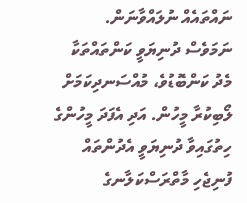ނައްތައެއް ނުލައްވާނަން.
ނަމަވެސް ދުނިޔަވީ ކަންތައްތަކާ މެދު ކަންބޮޑުވެ، މުއްސަނދިކަމަށް ލޯބިކުރާ މީހުން. އަދި އެފަދަ މީހުންގެ ހިތުގައިވާ ދުނިޔަވީ އެދުންތައް ފުނިޖެހި މާތްރަސްކަލާނގެ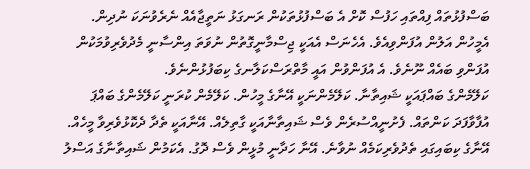ބަސްފުޅުތައް ފިއްތައި ހަފުސް ކޮށް އެ ބަސްފުޅުތަކުން ރަނގަޅު ނަތީޖާއެއް ނެރެވުނަކަ ނުދިން.
އެމީހުން އަލުން އުފަންވިއެވެ. އެހެނަސް އެއަކީ ޖިސްމާނީގޮތުން ނުވަތަ އިންސާނީ މެދުވެރިވުމަކުން އުފަންވި ބައެއް ނޫނެވެ. އެ އުފަންވުން އައީ މާތްރަސްކަލާނގެ ކިބަފުޅުންނެވެ.
ކަލޭމެންގެ ބައްޕައަކީ ޝައިތާނާ. ކަލޭމެންނަކީ އޭނާގެ މީހުން. ކަލޭމެން ކުރަނީ ކަލޭމެންގެ ބައްޕަ އުފާވާފަދަ ކަންތައް. ފެށުނީއްސުރެން ވެސް ޝައިތާނާއަކީ ގާތިލެއް. އޭނާއަކީ ތެދާ ދެކޮޅުވެރިވާ މީހެއް. އޭނާގެ ކިބައިގައި ތެދުވެރިކަމެއް ނުވާނެ. އޭނާ ހަދާނީ މުޅީން ވެސް ދޮގު. އެކަމުން ޝައިތާނާގެ އަސްލު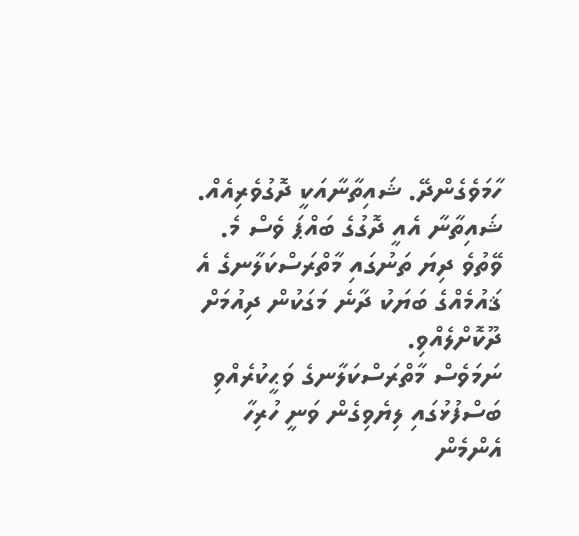ހާމަވެގެންދޭ. ޝައިތާނާއަކީ ދޮގުވެރިއެއް. ޝައިތާނާ އެއީ ދޮގުގެ ބައްޕަ ވެސް މެ.
ވޭތުވެ ދިޔަ ތަނުގައި މާތްރަސްކަލާނގެ އެ ޤައުމެއްގެ ބަޔަކު ދާނެ މަގަކުން ދިއުމަށް ދޫކޮށްލެއްވި.
ނަމަވެސް މާތްރަސްކަލާނގެ ވަޙީކުރެއްވި ބަސްފުޅުގައި ލިޔެވިގެން ވަނީ ހުރިހާ އެންމެން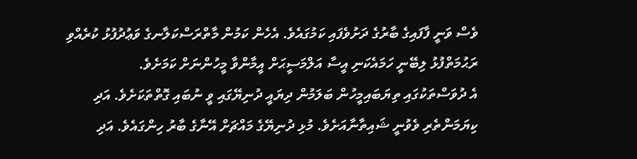ވެސް ވަނީ ފާފައިގެ ބާރުގެ ދަށުވެފައި ކަމުގައެވެ. އެހެން ކަމުން މާތްރަސްކަލާނގެ ވަޢުދުފުޅު ކުރެއްވި ރަޙުމަތްފުޅު ލިބޭނީ ހަމައެކަނި އީސާ އަލްމަސީޙަށް އީމާންވާ މީހުންނަށް ކަމަށެވެ.
އެ ދުވަސްތަކުގައި ތިޔަބައިމީހުން ބަލަމުން ދިޔައީ ދުނިޔޭގައި ވީ ނުބައި ގޮތްތަކަށެވެ. އަދި ކިޔަމަންތެރި ވެވުނީ ޝައިތާނާއަށެވެ. މުޅި ދުނިޔޭގެ މައްޗަށް އޭނާގެ ބާރު ހިންގައެވެ. އަދި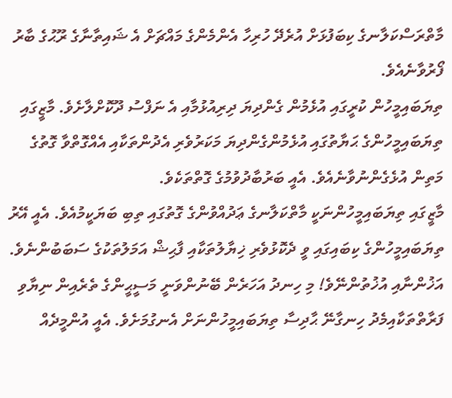މާތްރަސްކަލާނގެ ކިބަފުޅަށް އުރެދޭ ހުރިހާ އެންމެންގެ މައްޗަށް އެ ޝައިތާނާގެ ރޫޙުގެ ބާރު ފޯރުވާނެއެވެ.
ތިޔަބައިމީހުން ކުރީގައި އުޅެމުން ގެންދިޔަ ދިރިއުޅުމާއި އެ ނަފްސު ދޫކޮށްލާށެވެ. މާޒީގައި ތިޔަބައިމީހުންގެ ޙަޔާތުގައި އުޅެމުންގެންދިޔަ މަކަރުވެރި އެދުންތަކާއި އެއްގޮތްވާ ގޮތުގެ މަތިން އުޅެގެންނުވާނެއެވެ. އެއީ ބަރުބާދުވުމުގެ ގޮތްތަކެވެ.
މާޒީގައި ތިޔަބައިމީހުންނަކީ މާތްކަލާނގެ ޢަދުއްވުންގެ ގޮތުގައި ތިބި ބަޔަކީމުއެވެ. އެއީ އޭރު ތިޔަބައިމީހުންގެ ކިބައިގައި ވީ ދެކޮޅުވެރި ޚިޔާލުތަކާއި ފާޙިޝް އަމަލުތަކުގެ ސަބަބުންނެވެ.
އަޚުންނާއި އުޚުތުންނޭވެ! މި ހިނދު އަހަރެން ބޭނުންވަނީ މަސީޙީންގެ ތެރެއިން ނިޔާވި ފަރާތްތަކާއިމެދު ހިނގާނޭ ޙާދިސާ ތިޔަބައިމީހުންނަށް އެނގުމަށެވެ. އެއީ އުންމީދެއް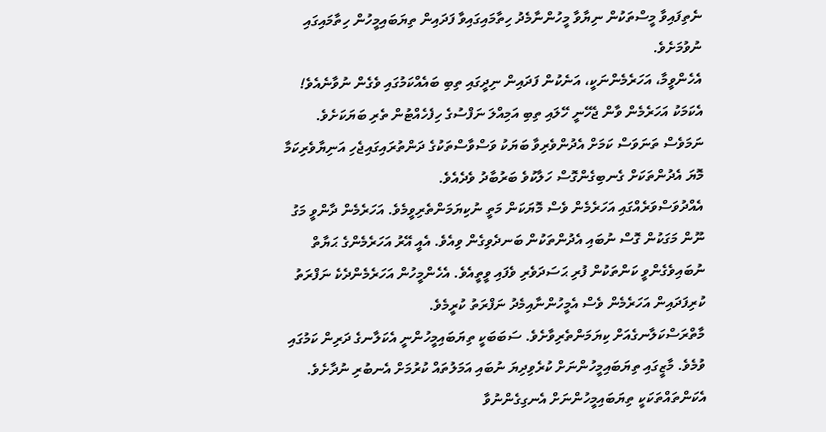ނެތިފައިވާ މީސްތަކުން ނިޔާވާ މީހުންނާމެދު ހިތާމައިގައިވާ ފަދައިން ތިޔަބައިމީހުން ހިތާމައިގައި ނުވުމަށެވެ.
އެހެންވީމާ، އަހަރެމެންނަކީ، އަނެކުން ފަދައިން ނިދީގައި ތިބި ބައެއްކަމުގައި ވެގެން ނުވާނެއެވެ! އެކަމަކު އަހަރެމެން ވާން ޖެހޭނީ ހޭލައި ތިބި އަމިއްލަ ނަފްސުގެ ހިފެހެއްޓުން ތެރި ބަޔަކަށެވެ.
ނަމަވެސް ތަނަވަސް ކަމަށް އެދުންވެރިވާ ބަޔަކު ވަސްވާސްތަކުގެ ދަންތުރައިގައިޖެހި އަނިޔާވެރިކަމާ މޮޔަ އެދުންތަކަށް ގެނބިގެންގޮސް ހަލާކުވެ ބަރުބާދު ވެދެއެވެ.
އެއްދުވަސްވަރެއްގައި އަހަރެމެން ވެސް މޮޔަކަން މަތީ ނުކިޔަމަންތެރިވީމެވެ. އަހަރެމެން ދާންވީ މަގު ނޫން މަގަކުން ގޮސް ނުބައި އެދުންތަކުން ބަނދެވިގެން ވިއެވެ. އެއީ އޭރު އަހަރެމެންގެ ޙަޔާތް ނުބައިވެގެންވީ ކަންތަކުން ފުރި ޙަސަދަވެރި ވެފައި ވީތީއެވެ. އެހެންމީހުން އަހަރެމެންދެކެ ނަފްރަތު ކުރިފަދައިން އަހަރެމެން ވެސް އެމީހުންނާއިމެދު ނަފްރަތު ކުރީމެވެ.
މާތްރަސްކަލާނގެއަށް ކިޔަމަންތެރިވާށެވެ. ސަބަބަކީ ތިޔަބައިމީހުންނީ އެކަލާނގެ ދަރިން ކަމުގައި ވުމެވެ. މާޒީގައި ތިޔަބައިމީހުންނަށް ކުރެވިދިޔަ ނުބައި އަމަލުތައް ކުރުމަށް އެނބުރި ނުދާށެވެ. އެކަންތައްތަކަކީ ތިޔަބައިމީހުންނަށް އެނގިގެންނުވާ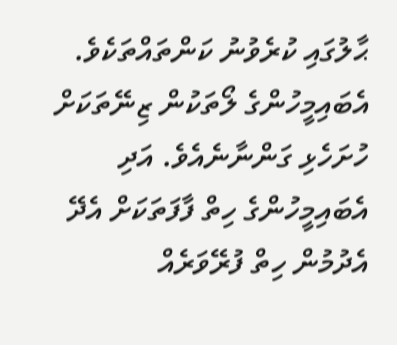ޙާލުގައި ކުރެވުނު ކަންތައްތަކެވެ.
އެބައިމީހުންގެ ލޯތަކުން ޒިނޭތަކަށް ހުށަހެޅި ގަންނާނެއެވެ. އަދި އެބައިމީހުންގެ ހިތް ފާފަތަކަށް އެދޭ އެދުމުން ހިތް ފުރޭވަރެއް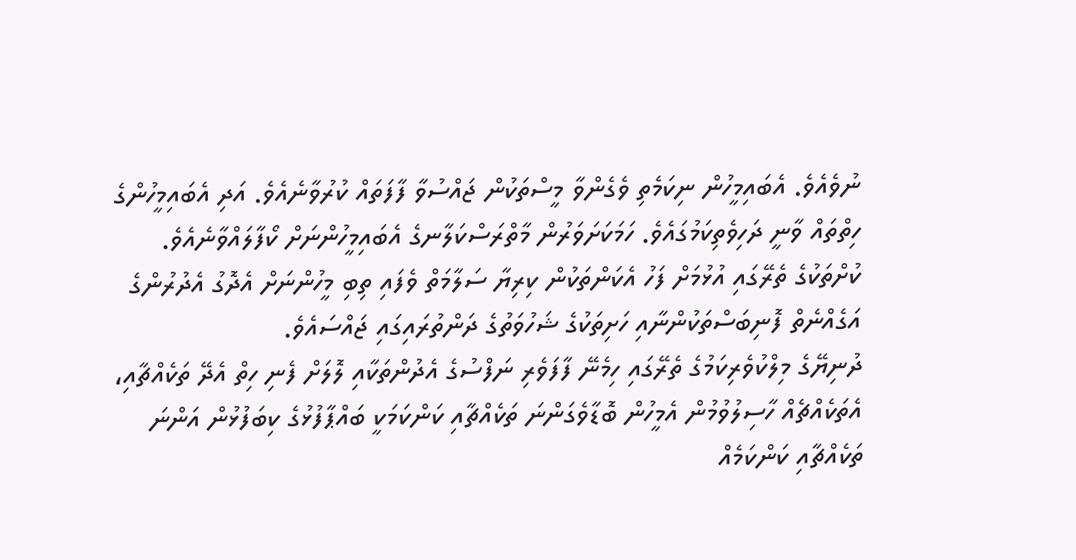ނުވެއެވެ. އެބައިމީހުން ނިކަމެތި ވެގެންވާ މީސްތަކުން ޖައްސުވާ ފާފަތައް ކުރުވާނެއެވެ. އަދި އެބައިމީހުންގެ ހިތްތައް ވާނީ ދަހިވެތިކަމުގައެވެ. ހަމަކަށަވަރުން މާތްރަސްކަލާނގެ އެބައިމީހުންނަށް ކޯފާލައްވާނެއެވެ.
ކުށްތަކުގެ ތެރޭގައި އުޅުމަށް ފަހު އެކަންތަކުން ކިރިޔާ ސަލާމަތް ވެފައި ތިބި މީހުންނަށް އެދޮގު އެދުރުންގެ އަގެއްނެތް ފޮނިބަސްތަކުންނާއި ހަށިތަކުގެ ޝަހުވަތުގެ ދަންތުރައިގައި ޖައްސައެވެ.
ދުނިޔޭގެ މިލްކުވެރިކަމުގެ ތެރޭގައި ހިމެނޭ ފާފަވެރި ނަފްސުގެ އެދުންތަކާއި ލޮލަށް ފެނި ހިތް އެދޭ ތަކެއްޗާއި، އެތަކެއްޗެއް ހާސިލުވުމުން އެމީހުން ބޮޑާވެގަންނަ ތަކެއްޗާއި ކަންކަމަކީ ބައްޕާފުޅުގެ ކިބަފުޅުން އަންނަ ތަކެއްޗާއި ކަންކަމެއް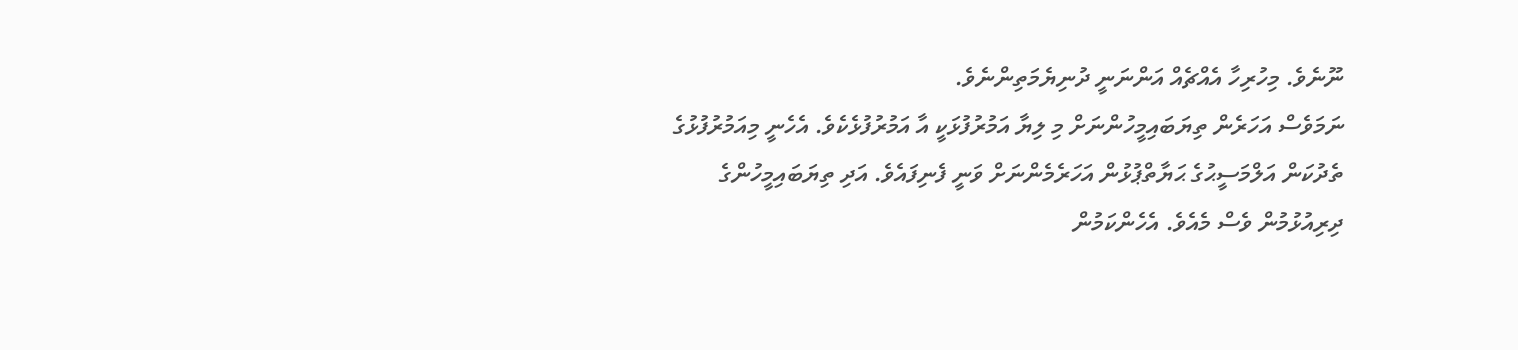ނޫނެވެ. މިހުރިހާ އެއްޗެއް އަންނަނީ ދުނިޔެމަތިންނެވެ.
ނަމަވެސް އަހަރެން ތިޔަބައިމީހުންނަށް މި ލިޔާ އަމުރުފުޅަކީ އާ އަމުރުފުޅެކެވެ. އެހެނީ މިއަމުރުފުޅުގެ ތެދުކަން އަލްމަސީޙުގެ ޙަޔާތްޕުޅުން އަހަރެމެންނަށް ވަނީ ފެނިފައެވެ. އަދި ތިޔަބައިމީހުންގެ ދިރިއުޅުމުން ވެސް މެއެވެ. އެހެންކަމުން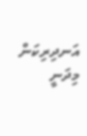އަނދިރިކަން މިދަނީ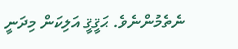ނެތެމުންނެވެ. ޙަޤީޤީ އަލިކަން މިދަނީ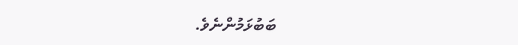ބަބުޅަމުންނެވެ.